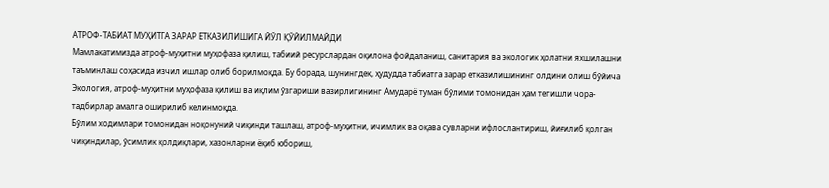АТРОФ-ТАБИАТ МУҲИТГА ЗАРАР ЕТКАЗИЛИШИГА ЙЎЛ ҚЎЙИЛМАЙДИ
Мамлакатимизда атроф-муҳитни муҳофаза қилиш, табиий ресурслардан оқилона фойдаланиш, санитария ва экологик ҳолатни яхшилашни таъминлаш соҳасида изчил ишлар олиб борилмоқда. Бу борада, шунингдек, ҳудудда табиатга зарар етказилишининг олдини олиш бўйича Экология, атроф-муҳитни муҳофаза қилиш ва иқлим ўзгариши вазирлигининг Амударё туман бўлими томонидан ҳам тегишли чора-тадбирлар амалга оширилиб келинмоқда.
Бўлим ходимлари томонидан ноқонуний чиқинди ташлаш, атроф-муҳитни, ичимлик ва оқава сувларни ифлослантириш, йиғилиб қолган чиқиндилар, ўсимлик қолдиқлари, хазонларни ёқиб юбориш,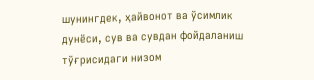шунингдек, ҳайвонот ва ўсимлик дунёси, сув ва сувдан фойдаланиш тўғрисидаги низом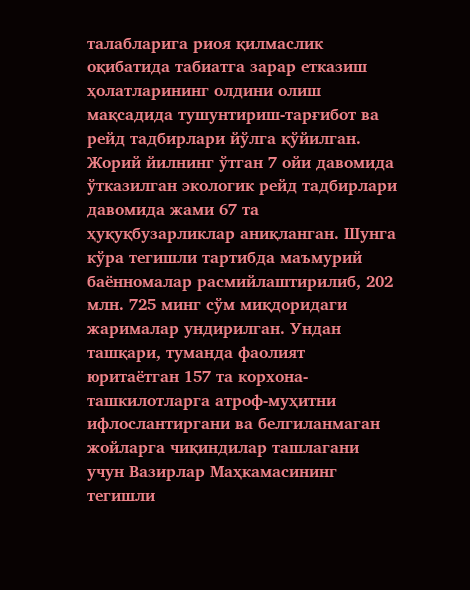талабларига риоя қилмаслик оқибатида табиатга зарар етказиш ҳолатларининг олдини олиш мақсадида тушунтириш-тарғибот ва рейд тадбирлари йўлга қўйилган.
Жорий йилнинг ўтган 7 ойи давомида ўтказилган экологик рейд тадбирлари давомида жами 67 та ҳуқуқбузарликлар аниқланган. Шунга кўра тегишли тартибда маъмурий баённомалар расмийлаштирилиб, 202 млн. 725 минг сўм миқдоридаги жарималар ундирилган. Ундан ташқари, туманда фаолият юритаётган 157 та корхона-ташкилотларга атроф-муҳитни ифлослантиргани ва белгиланмаган жойларга чиқиндилар ташлагани учун Вазирлар Маҳкамасининг тегишли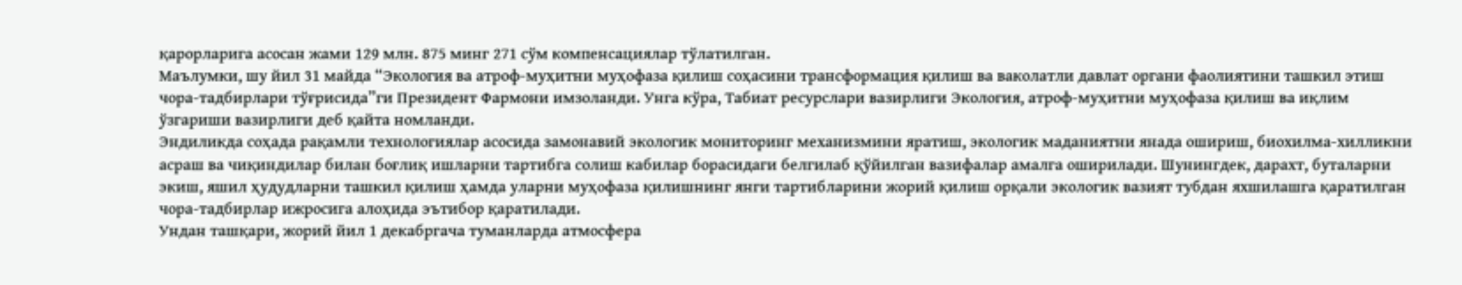қарорларига асосан жами 129 млн. 875 минг 271 сўм компенсациялар тўлатилган.
Маълумки, шу йил 31 майда “Экология ва атроф-муҳитни муҳофаза қилиш соҳасини трансформация қилиш ва ваколатли давлат органи фаолиятини ташкил этиш чора-тадбирлари тўғрисида”ги Президент Фармони имзоланди. Унга кўра, Табиат ресурслари вазирлиги Экология, атроф-муҳитни муҳофаза қилиш ва иқлим ўзгариши вазирлиги деб қайта номланди.
Эндиликда соҳада рақамли технологиялар асосида замонавий экологик мониторинг механизмини яратиш, экологик маданиятни янада ошириш, биохилма-хилликни асраш ва чиқиндилар билан боғлиқ ишларни тартибга солиш кабилар борасидаги белгилаб қўйилган вазифалар амалга оширилади. Шунингдек, дарахт, буталарни экиш, яшил ҳудудларни ташкил қилиш ҳамда уларни муҳофаза қилишнинг янги тартибларини жорий қилиш орқали экологик вазият тубдан яхшилашга қаратилган чора-тадбирлар ижросига алоҳида эътибор қаратилади.
Ундан ташқари, жорий йил 1 декабргача туманларда атмосфера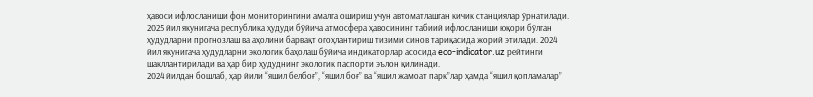ҳавоси ифлосланиши фон мониторингини амалга ошириш учун автоматлашган кичик станциялар ўрнатилади. 2025 йил якунигача республика ҳудуди бўйича атмосфера ҳавосининг табиий ифлосланиши юқори бўлган ҳудудларни прогнозлаш ва аҳолини барвақт огоҳлантириш тизими синов тариқасида жорий этилади. 2024 йил якунигача ҳудудларни экологик баҳолаш бўйича индикаторлар асосида eco-indicator.uz рейтинги шакллантирилади ва ҳар бир ҳудуднинг экологик паспорти эълон қилинади.
2024 йилдан бошлаб, ҳар йили “яшил белбоғ”, “яшил боғ” ва “яшил жамоат парк”лар ҳамда “яшил қопламалар”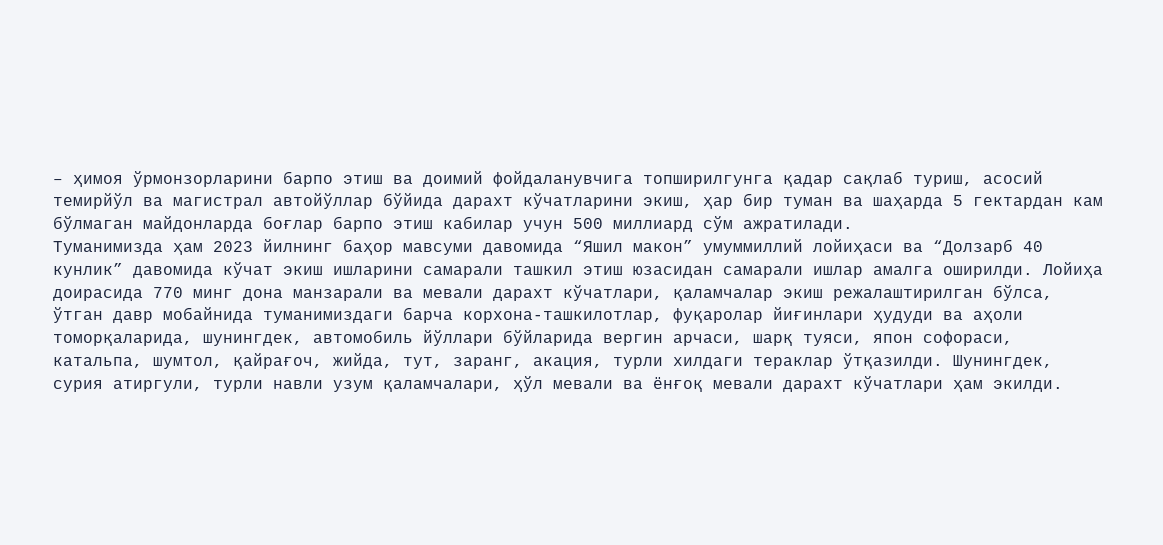– ҳимоя ўрмонзорларини барпо этиш ва доимий фойдаланувчига топширилгунга қадар сақлаб туриш, асосий темирйўл ва магистрал автойўллар бўйида дарахт кўчатларини экиш, ҳар бир туман ва шаҳарда 5 гектардан кам бўлмаган майдонларда боғлар барпо этиш кабилар учун 500 миллиард сўм ажратилади.
Туманимизда ҳам 2023 йилнинг баҳор мавсуми давомида “Яшил макон” умуммиллий лойиҳаси ва “Долзарб 40 кунлик” давомида кўчат экиш ишларини самарали ташкил этиш юзасидан самарали ишлар амалга оширилди. Лойиҳа доирасида 770 минг дона манзарали ва мевали дарахт кўчатлари, қаламчалар экиш режалаштирилган бўлса, ўтган давр мобайнида туманимиздаги барча корхона-ташкилотлар, фуқаролар йиғинлари ҳудуди ва аҳоли томорқаларида, шунингдек, автомобиль йўллари бўйларида вергин арчаси, шарқ туяси, япон софораси, катальпа, шумтол, қайрағоч, жийда, тут, заранг, акация, турли хилдаги тераклар ўтқазилди. Шунингдек, сурия атиргули, турли навли узум қаламчалари, ҳўл мевали ва ёнғоқ мевали дарахт кўчатлари ҳам экилди.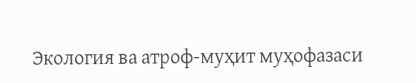Экология ва атроф-муҳит муҳофазаси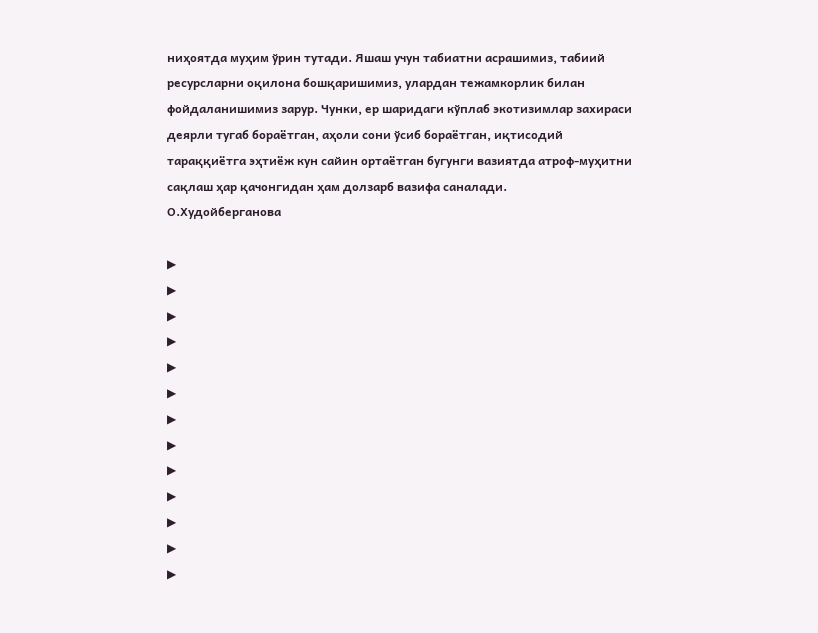ниҳоятда муҳим ўрин тутади. Яшаш учун табиатни асрашимиз, табиий ресурсларни оқилона бошқаришимиз, улардан тежамкорлик билан фойдаланишимиз зарур. Чунки, ер шаридаги кўплаб экотизимлар захираси деярли тугаб бораётган, аҳоли сони ўсиб бораётган, иқтисодий тараққиётга эҳтиёж кун сайин ортаётган бугунги вазиятда атроф-муҳитни сақлаш ҳар қачонгидан ҳам долзарб вазифа саналади.
О.Худойберганова

▶
▶
▶
▶
▶
▶
▶
▶
▶
▶
▶
▶
▶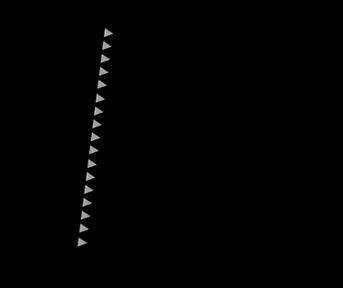▶
▶
▶
▶
▶
▶
▶
▶
▶
▶
▶
▶
▶
▶
▶
▶
▶